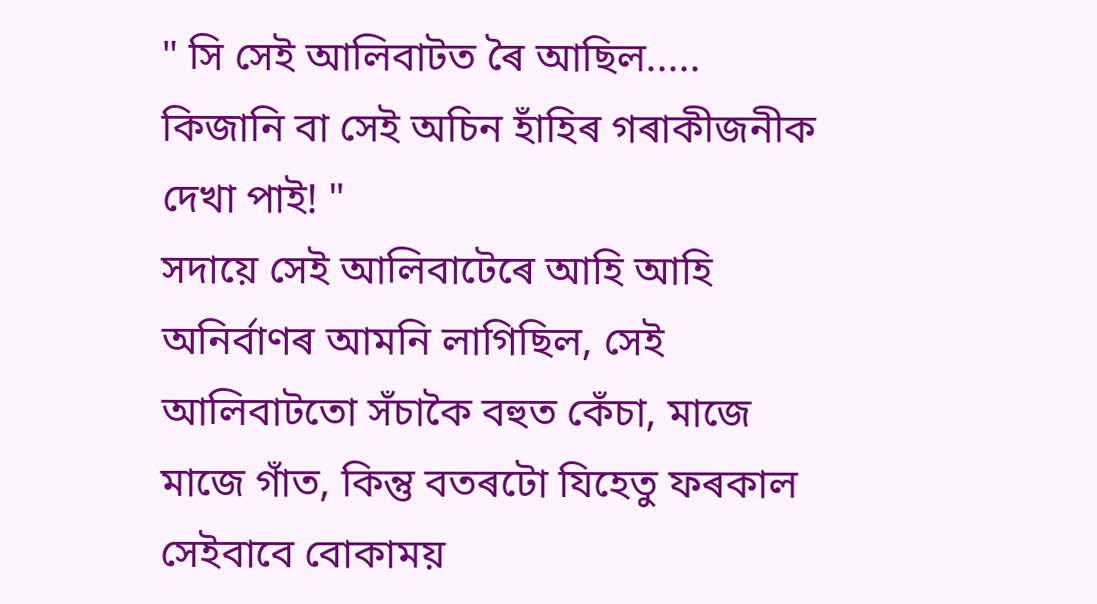" সি সেই আলিবাটত ৰৈ আছিল.....
কিজানি বা সেই অচিন হাঁহিৰ গৰাকীজনীক দেখা পাই! "
সদায়ে সেই আলিবাটেৰে আহি আহি অনিৰ্বাণৰ আমনি লাগিছিল, সেই আলিবাটতো সঁচাকৈ বহুত কেঁচা, মাজে মাজে গাঁত, কিন্তু বতৰটো যিহেতু ফৰকাল সেইবাবে বোকাময়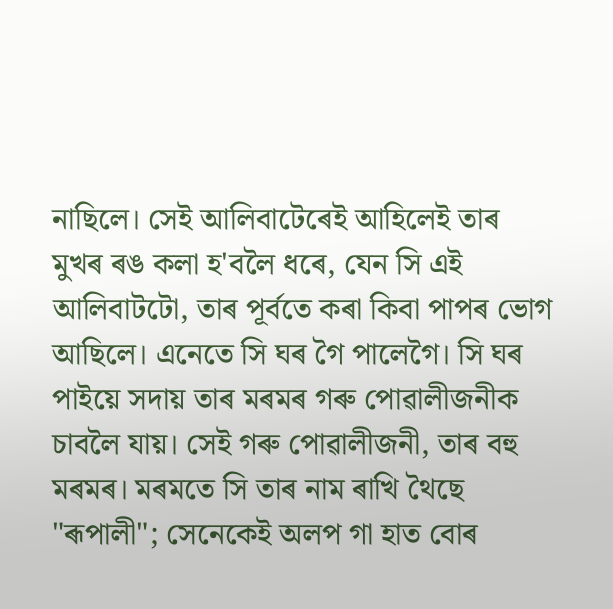নাছিলে। সেই আলিবাটেৰেই আহিলেই তাৰ মুখৰ ৰঙ কলা হ'বলৈ ধৰে, যেন সি এই আলিবাটটো, তাৰ পূৰ্বতে কৰা কিবা পাপৰ ভোগ আছিলে। এনেতে সি ঘৰ গৈ পালেগৈ। সি ঘৰ পাইয়ে সদায় তাৰ মৰমৰ গৰু পোৱালীজনীক চাবলৈ যায়। সেই গৰু পোৱালীজনী, তাৰ বহু মৰমৰ। মৰমতে সি তাৰ নাম ৰাখি থৈছে "ৰূপালী"; সেনেকেই অলপ গা হাত বোৰ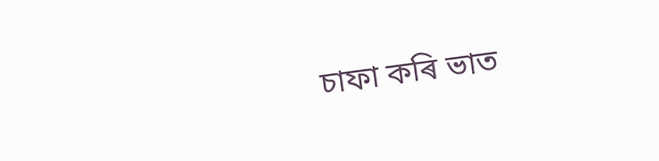চাফা কৰি ভাত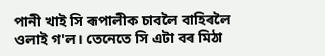পানী খাই সি ৰূপালীক চাবলৈ বাহিৰলৈ ওলাই গ'ল। তেনেতে সি এটা বৰ মিঠা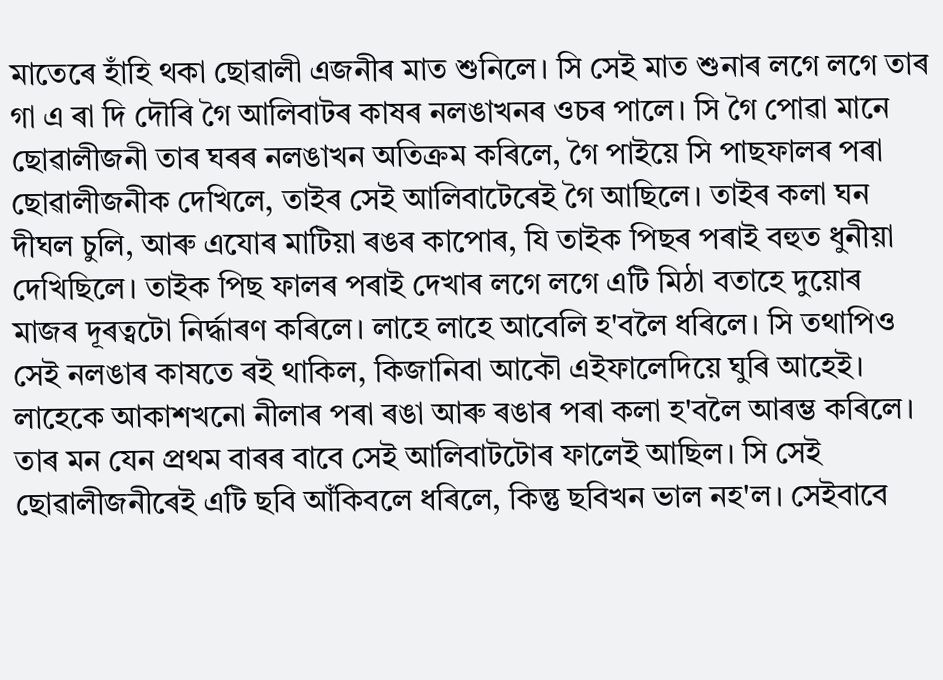মাতেৰে হাঁহি থকা ছোৱালী এজনীৰ মাত শুনিলে। সি সেই মাত শুনাৰ লগে লগে তাৰ গা এ ৰা দি দৌৰি গৈ আলিবাটৰ কাষৰ নলঙাখনৰ ওচৰ পালে। সি গৈ পোৱা মানে ছোৱালীজনী তাৰ ঘৰৰ নলঙাখন অতিক্ৰম কৰিলে, গৈ পাইয়ে সি পাছফালৰ পৰা ছোৱালীজনীক দেখিলে, তাইৰ সেই আলিবাটেৰেই গৈ আছিলে। তাইৰ কলা ঘন দীঘল চুলি, আৰু এযোৰ মাটিয়া ৰঙৰ কাপোৰ, যি তাইক পিছৰ পৰাই বহুত ধুনীয়া দেখিছিলে। তাইক পিছ ফালৰ পৰাই দেখাৰ লগে লগে এটি মিঠা বতাহে দুয়োৰ মাজৰ দূৰত্বটো নিৰ্দ্ধাৰণ কৰিলে। লাহে লাহে আবেলি হ'বলৈ ধৰিলে। সি তথাপিও সেই নলঙাৰ কাষতে ৰই থাকিল, কিজানিবা আকৌ এইফালেদিয়ে ঘুৰি আহেই। লাহেকে আকাশখনো নীলাৰ পৰা ৰঙা আৰু ৰঙাৰ পৰা কলা হ'বলৈ আৰম্ভ কৰিলে। তাৰ মন যেন প্ৰথম বাৰৰ বাবে সেই আলিবাটটোৰ ফালেই আছিল। সি সেই ছোৱালীজনীৰেই এটি ছবি আঁকিবলে ধৰিলে, কিন্তু ছবিখন ভাল নহ'ল। সেইবাবে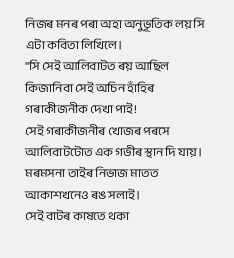নিজৰ মনৰ পৰা অহা অনুভূতিক লয় সি এটা কবিতা লিখিলে।
"সি সেই আলিবাটত ৰয় আছিল
কিজানিবা সেই অচিন হাঁহিৰ গৰাকীজনীক দেখা পাই!
সেই গৰাকীজনীৰ খোজৰ পৰসে
আলিবাটটোত এক গভীৰ স্থান দি যায়।
মৰমসনা তাইৰ নিভাজ মাতত
আকাশখনেও ৰঙ সলাই।
সেই বাটৰ কাষতে থকা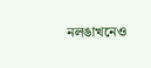নলঙাখনেও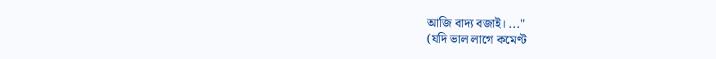আজি বাদ্য বজাই। ..."
(যদি ভাল লাগে কমেণ্ট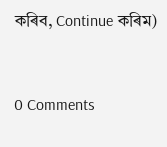কৰিব, Continue কৰিম)


0 Comments